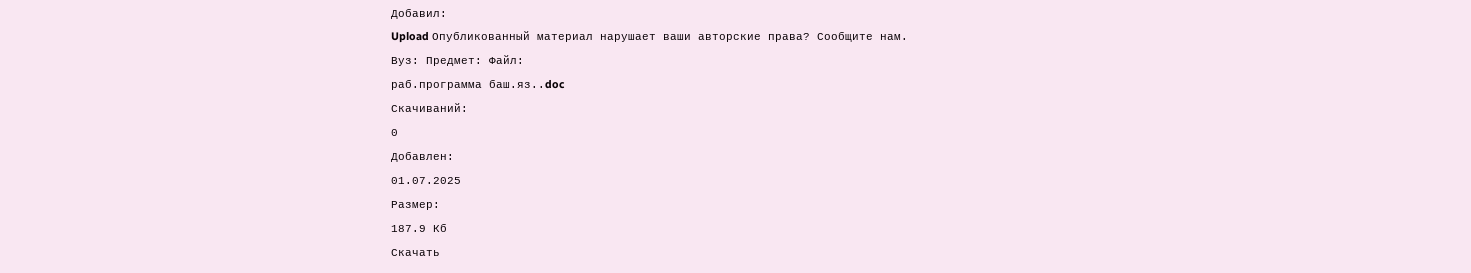Добавил:
Upload Опубликованный материал нарушает ваши авторские права? Сообщите нам.
Вуз: Предмет: Файл:
раб.программа баш.яз..doc
Скачиваний:
0
Добавлен:
01.07.2025
Размер:
187.9 Кб
Скачать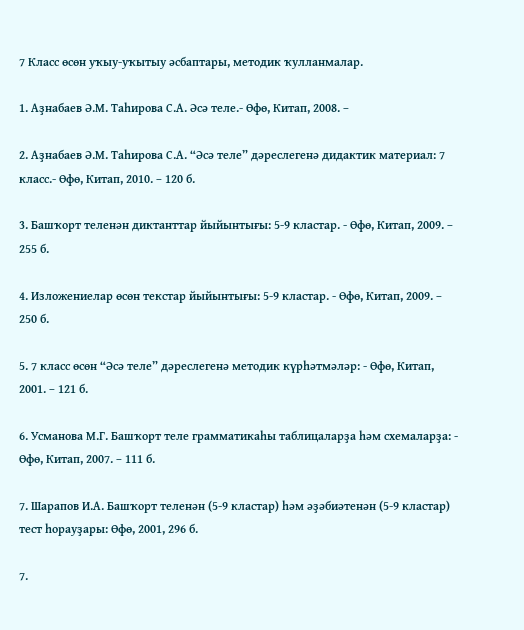7 Класс өсөн уҡыу-уҡытыу әсбаптары, методик ҡулланмалар.

1. Аҙнабаев Ә.М. Таһирова С.А. Әсә теле.- Өфө, Китап, 2008. –

2. Аҙнабаев Ә.М. Таһирова С.А. “Әсә теле” дәреслегенә дидактик материал: 7 класс.- Өфө, Китап, 2010. – 120 б.

3. Башҡорт теленән диктанттар йыйынтығы: 5-9 кластар. - Өфө, Китап, 2009. – 255 б.

4. Изложениелар өсөн текстар йыйынтығы: 5-9 кластар. - Өфө, Китап, 2009. – 250 б.

5. 7 класс өсөн “Әсә теле” дәреслегенә методик күрһәтмәләр: - Өфө, Китап, 2001. – 121 б.

6. Усманова М.Г. Башҡорт теле грамматикаһы таблицаларҙа һәм схемаларҙа: - Өфө, Китап, 2007. – 111 б.

7. Шарапов И.А. Башҡорт теленән (5-9 кластар) һәм әҙәбиәтенән (5-9 кластар) тест һорауҙары: Өфө, 2001, 296 б.

7.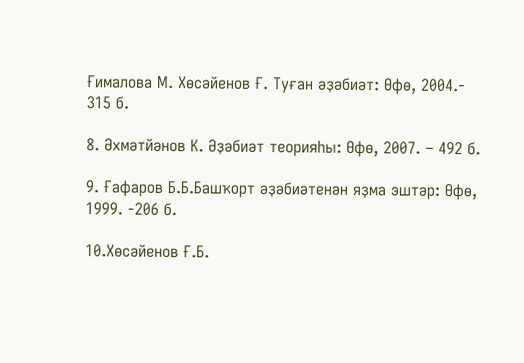Ғималова М. Хөсәйенов Ғ. Туған әҙәбиәт: Өфө, 2004.- 315 б.

8. Әхмәтйәнов К. Әҙәбиәт теорияһы: Өфө, 2007. – 492 б.

9. Ғафаров Б.Б.Башҡорт әҙәбиәтенән яҙма эштәр: Өфө, 1999. -206 б.

10.Хөсәйенов Ғ.Б.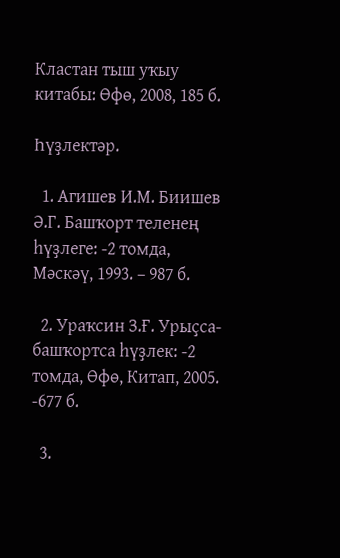Кластан тыш уҡыу китабы: Өфө, 2008, 185 б.

Һүҙлектәр.

  1. Агишев И.М. Биишев Ә.Г. Башҡорт теленең һүҙлеге: -2 томда, Мәскәү, 1993. – 987 б.

  2. Ураҡсин З.Ғ. Урыҫса-башҡортса һүҙлек: -2 томда, Өфө, Китап, 2005. -677 б.

  3.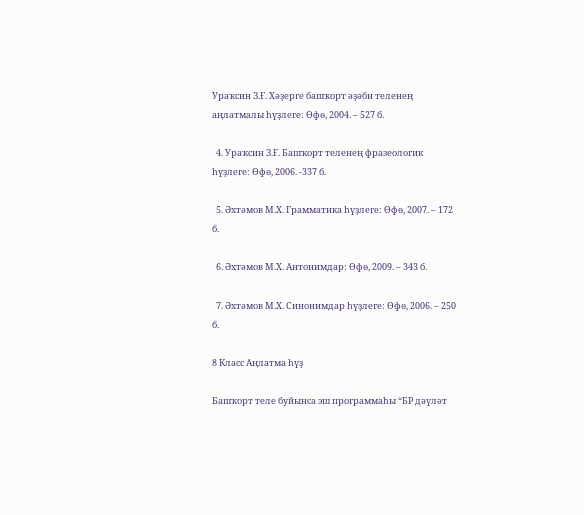Ураҡсин З.Ғ. Хәҙерге башҡорт әҙәби теленең аңлатмалы һүҙлеге: Өфө, 2004. – 527 б.

  4. Ураҡсин З.Ғ. Башҡорт теленең фразеологик һүҙлеге: Өфө, 2006. -337 б.

  5. Әхтәмов М.Х. Грамматика һүҙлеге: Өфө, 2007. – 172 б.

  6. Әхтәмов М.Х. Антонимдар: Өфө, 2009. – 343 б.

  7. Әхтәмов М.Х. Синонимдар һүҙлеге: Өфө, 2006. – 250 б.

8 Класс Аңлатма һүҙ

Башҡорт теле буйынса эш программаһы “БР дәүләт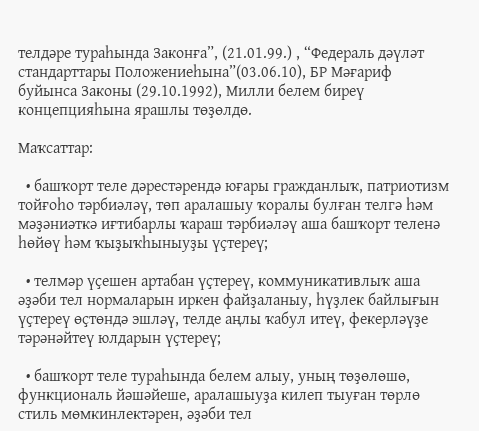телдәре тураһында Законға”, (21.01.99.) , “Федераль дәүләт стандарттары Положениеһына”(03.06.10), БР Мәғариф буйынса Законы (29.10.1992), Милли белем биреү концепцияһына ярашлы төҙөлдө.

Маҡсаттар:

  • башҡорт теле дәрестәрендә юғары гражданлыҡ, патриотизм тойғоһо тәрбиәләү, төп аралашыу ҡоралы булған телгә һәм мәҙәниәткә иғтибарлы ҡараш тәрбиәләү аша башҡорт теленә һөйөү һәм ҡыҙыҡһыныуҙы үҫтереү;

  • телмәр үҫешен артабан үҫтереү, коммуникативлыҡ аша әҙәби тел нормаларын иркен файҙаланыу, һүҙлек байлығын үҫтереү өҫтөндә эшләү, телде аңлы ҡабул итеү, фекерләүҙе тәрәнәйтеү юлдарын үҫтереү;

  • башҡорт теле тураһында белем алыу, уның төҙөлөшө, функциональ йәшәйеше, аралашыуҙа килеп тыуған төрлө стиль мөмкинлектәрен, әҙәби тел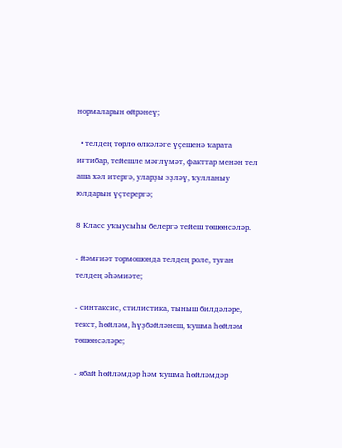нормаларын өйрәнеү;

  • телдең төрлө өлкәләге үҫешенә ҡарата иғтибар, тейешле мәғлүмәт, факттар менән тел аша хәл итергә, уларҙы эҙләү, ҡулланыу юлдарын үҫтерергә;

8 Класс уҡыусыһы белергә тейеш төшөнсәләр.

- йәмғиәт тормошонда телдең роле, туған телдең әһәмиәте;

- синтаксис, стилистика, тыныш билдәләре, текст, һөйләм, һүҙбәйләнеш, ҡушма һөйләм төшөнсәләре;

- ябай һөйләмдәр һәм ҡушма һөйләмдәр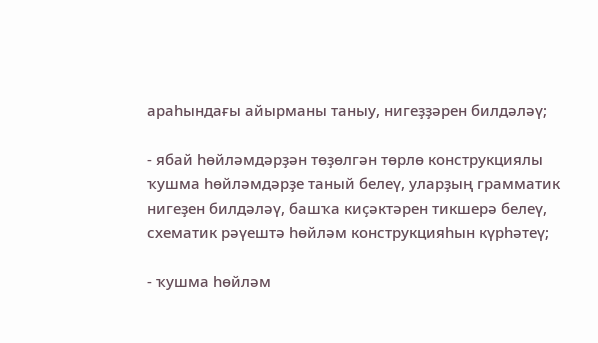араһындағы айырманы таныу, нигеҙҙәрен билдәләү;

- ябай һөйләмдәрҙән төҙөлгән төрлө конструкциялы ҡушма һөйләмдәрҙе таный белеү, уларҙың грамматик нигеҙен билдәләү, башҡа киҫәктәрен тикшерә белеү, схематик рәүештә һөйләм конструкцияһын күрһәтеү;

- ҡушма һөйләм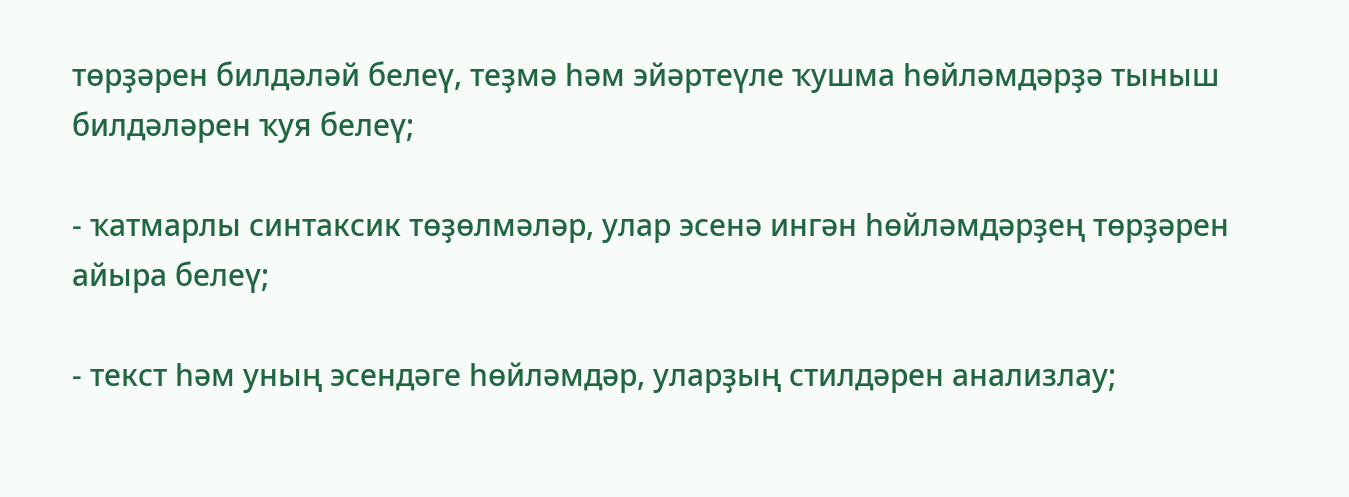төрҙәрен билдәләй белеү, теҙмә һәм эйәртеүле ҡушма һөйләмдәрҙә тыныш билдәләрен ҡуя белеү;

- ҡатмарлы синтаксик төҙөлмәләр, улар эсенә ингән һөйләмдәрҙең төрҙәрен айыра белеү;

- текст һәм уның эсендәге һөйләмдәр, уларҙың стилдәрен анализлау;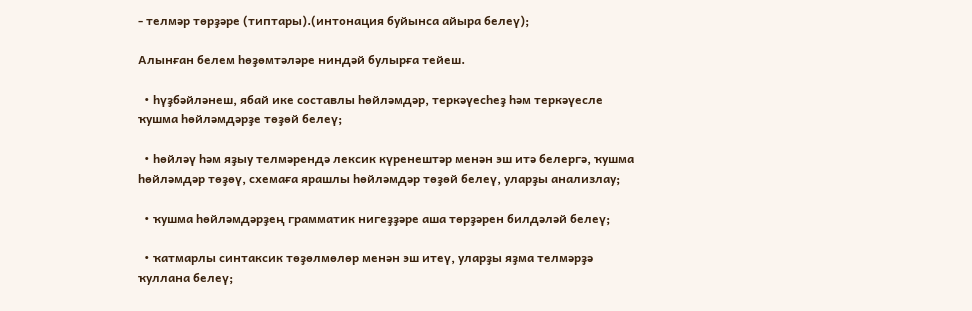- телмәр төрҙәре (типтары).(интонация буйынса айыра белеү);

Алынған белем һөҙөмтәләре ниндәй булырға тейеш.

  • һүҙбәйләнеш, ябай ике составлы һөйләмдәр, теркәүесһеҙ һәм теркәүесле ҡушма һөйләмдәрҙе төҙөй белеү;

  • һөйләү һәм яҙыу телмәрендә лексик күренештәр менән эш итә белергә, ҡушма һөйләмдәр төҙөү, схемаға ярашлы һөйләмдәр төҙөй белеү, уларҙы анализлау;

  • ҡушма һөйләмдәрҙең грамматик нигеҙҙәре аша төрҙәрен билдәләй белеү;

  • ҡатмарлы синтаксик төҙөлмөлөр менән эш итеү, уларҙы яҙма телмәрҙә ҡуллана белеү;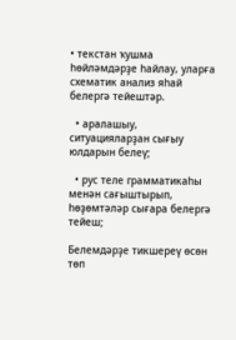• текстан ҡушма һөйләмдәрҙе һайлау, уларға схематик анализ яһай белергә тейештәр.

  • аралашыу, ситуацияларҙан сығыу юлдарын белеү;

  • рус теле грамматикаһы менән сағыштырып, һөҙөмтәләр сығара белергә тейеш;

Белемдәрҙе тикшереү өсөн төп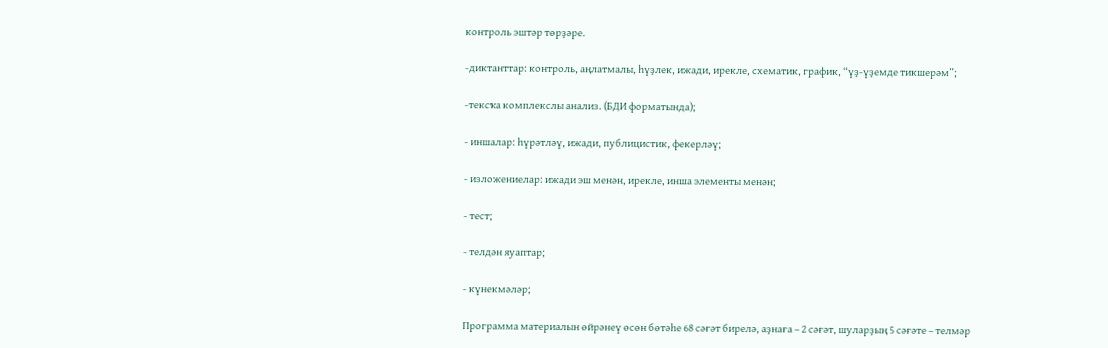контроль эштәр төрҙәре.

-диктанттар: контроль, аңлатмалы, һүҙлек, ижади, ирекле, схематик, график, “үҙ-үҙемде тикшерәм”;

-тексҡа комплекслы анализ. (БДИ форматында);

- иншалар: һүрәтләү, ижади, публицистик, фекерләү;

- изложениелар: ижади эш менән, ирекле, инша элементы менән;

- тест;

- телдән яуаптар;

- күнекмәләр;

Программа материалын өйрәнеү өсөн бөтәһе 68 сәғәт бирелә, аҙнаға – 2 сәғәт, шуларҙың 5 сәғәте – телмәр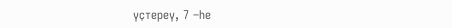үҫтереү, 7 –һе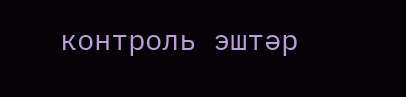контроль эштәр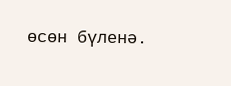өсөн бүленә.